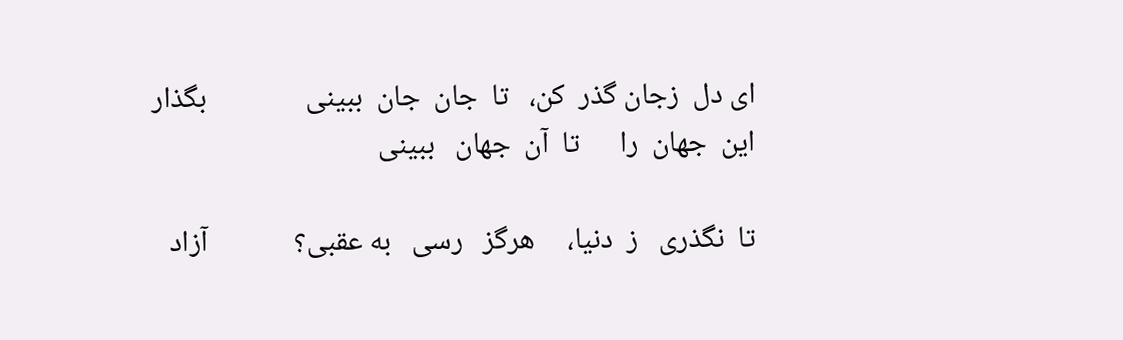ای دل  زجان گذر  کن،   تا  جان  جان  ببینی               بگذار  این  جهان  را      تا  آن  جهان   ببینی

تا  نگذری   ز  دنیا،     هرگز   رسی   به عقبی؟             آزاد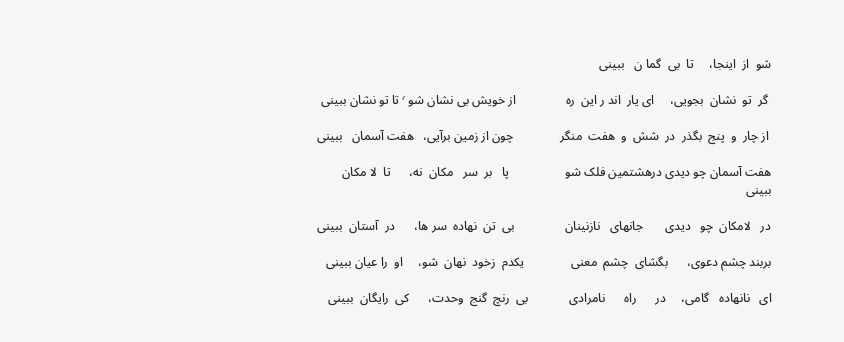شو  از  اینجا،     تا  بی  گما ن   ببینی

 گر  تو  نشان  بجویی،     ای یار  اند ر این  ره                از خویش بی نشان شو ٬ تا تو نشان ببینی

 از چار  و  پنج  بگذر  در  شش  و  هفت  منگر               چون از زمین برآیی،   هفت آسمان   ببینی

هفت آسمان چو دیدی درهشتمین فلک شو                  پا   بر  سر   مکان  نه،      تا  لا مکان  ببینی

در   لامکان  چو   دیدی       جانهای   نازنینان                بی  تن  نهاده  سر ها،      در  آستان  ببینی

بربند چشم دعوی،      بگشای  چشم  معنی               یکدم  زخود  نهان  شو،     او  را عیان ببینی

ای   نانهاده   گامی،     در      راه      نامرادی             بی  رنچ  گنج  وحدت،      کی  رایگان  ببینی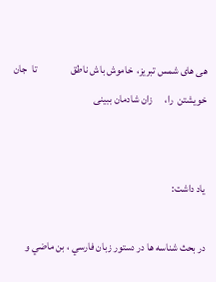هی های شمس تبریز،  خاموش باش ناطق                تا  جان  خویشتن  را،      زان شادمان ببینی


ياد داشت:

در بحث شناسه ها در دستور زبان فارسي ، بن ماضي و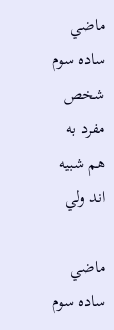ماضي ساده سوم شخص مفرد به هم شبيه اند ولي

ماضي ساده سوم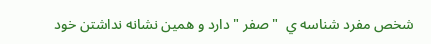شخص مفرد شناسه ي  " صفر " دارد و همين نشانه نداشتن خود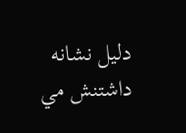دليل نشانه داشتنش مي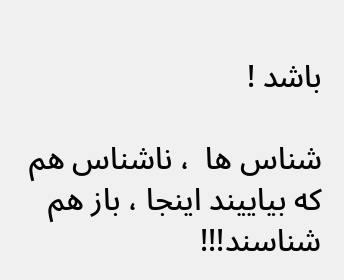باشد !

شناس ها  ، ناشناس هم كه بياييند اينجا ، باز هم شناسند!!!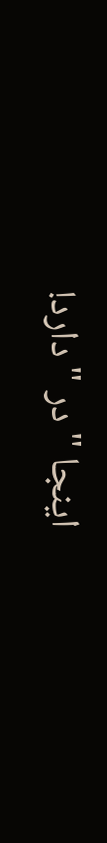اينجا " در " دارد!